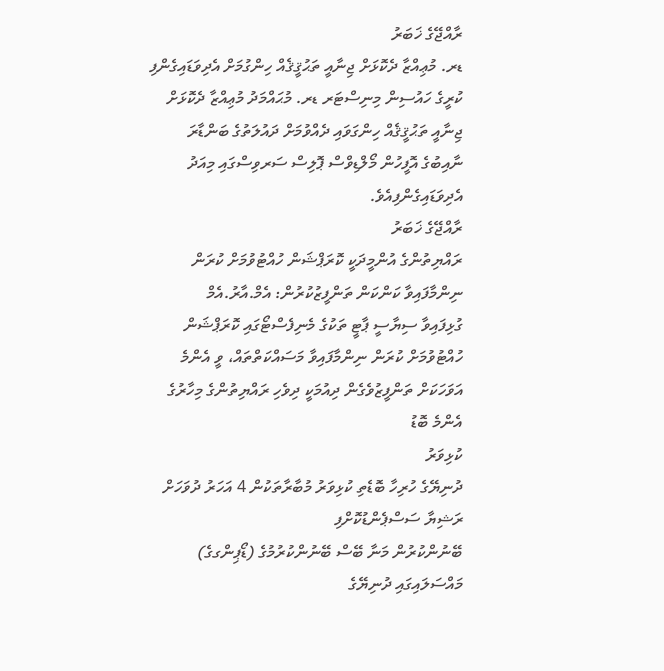ރާއްޖޭގެ ޚަބަރު
ޑރ. މުޢިއްޒާ ދެކޮޅަށް ޖިނާއީ ތަޙުޤީޤެއް ހިންގުމަށް އެދިވަޑައިގެންފި
ކުރީގެ ހައުސިން މިނިސްޓަރ ޑރ. މުޙައްމަދު މުޢިއްޒާ ދެކޮޅަށް ޖިނާއީ ތަޙުޤީޤެއް ހިންގަވައި ދެއްވުމަށް ދައުލަތުގެ ބަންޑާރަ ނާއިބުގެ އޮފީހުން މޯލްޑިވްސް ޕޮލިސް ސަރވިސްގައި މިއަދު އެދިވަޑައިގެންފިއެވެ.
ރާއްޖޭގެ ޚަބަރު
ރައްޔިތުންގެ އުންމީދަކީ ކޮރަޕްޝަން ހުއްޓުވުމަށް ކުރަން ނިންމާފައިވާ ކަންކަން ތަންފީޒުކުރުން: އެމް.އާރު.އެމް
ގުޅިފައިވާ ސިޔާސީ ޕާޓީ ތަކުގެ މެނިފެސްޓޯގައި ކޮރަޕްޝަން ހުއްޓުވުމަށް ކުރަން ނިންމާފައިވާ މަސައްކަތްތައް، ވީ އެންމެ އަވަހަކަށް ތަންފީޒުވެގެން ދިއުމަކީ ދިވެހި ރައްޔިތުންގެ މިހާރުގެ އެންމެ ބޮޑު
ކުޅިވަރު
ދުނިޔޭގެ ހުރިހާ ބޮޑެތި ކުޅިވަރު މުބާރާތަކުން 4 އަހަރު ދުވަހަށް ރަޝިޔާ ސަސްޕެންޑުކޮށްފި
ބޭނުންކުރުން މަނާ ބޭސް ބޭނުންކުރުމުގެ (ޑޯޕިންގގެ) މައްސަލައިގައި ދުނިޔޭގެ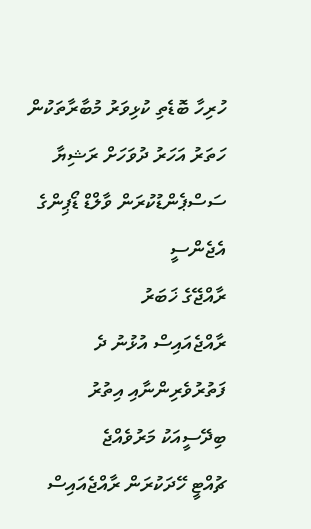ހުރިހާ ބޮޑެތި ކުޅިވަރު މުބާރާތަކުން ހަތަރު އަހަރު ދުވަހަށް ރަޝިޔާ ސަސްޕެންޑުކުރަން ވާލްޑް ޑޯޕިންގެ އެޖެންސީ
ރާއްޖޭގެ ޚަބަރު
ރާއްޖެއައިސް އުޅުނު ދެ ފަތުރުވެރިންނާއި އިތުރު ބިދޭސީއަކު މަރުވެއްޖެ
ޗުއްޓީ ހޭދަކުރަން ރާއްޖެއައިސް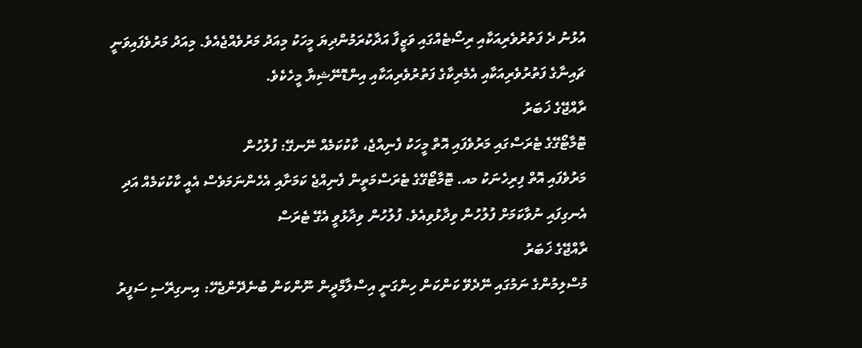އުޅުނު ދެ ފަތުރުވެރިއަކާއި ރިސޯޓެއްގައި ވަޒީފާ އަދާކުރަމުންދިޔަ މީހަކު މިއަދު މަރުވެއްޖެއެވެ. މިއަދު މަރުވެފައިވަނީ ޗައިނާގެ ފަތުރުވެރިއަކާއި އެމެރިކާގެ ފަތުރުވެރިއަކާއި އިންޑޮނޭޝިޔާ މީހެކެވެ.
ރާއްޖޭގެ ޚަބަރު
ޓޮމާޓޯގޭގެ ޓެރަސްގައި މަރުވެފައި އޮތް މީހަކު ފެނިއްޖެ، ކާކުކަމެއް ނޭނގޭ: ފުލުހުން
މަރުވެފައި އޮތް ފިރިހެނަކު މއ. ޓޮމާޓޯގޭގެ ޓެރަސްމަތީން ފެނިއްޖެ ކަމަށާއި އެހެންނަމަވެސް އެއީ ކާކުކަމެއް އަދި އެނގިފައި ނުވާކަމަށް ފުލުހުން ވިދާޅުވިއެވެ. ފުލުހުން ވިދާޅުވީ އެގޭ ޓެރަސް
ރާއްޖޭގެ ޚަބަރު
މުސްލިމުންގެ ނަމުގައި ނޭދެވޭ ކަންކަން ހިންގަނީ އިސްލާމްދީން ނޫންކަން ބުނެދޭންޖެހޭ: އިނގިރޭސި ސަފީރު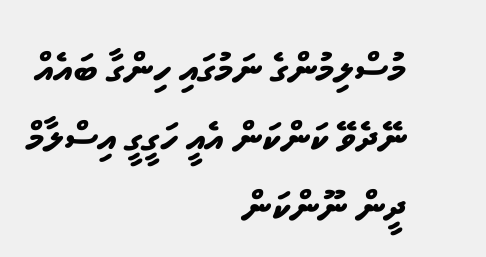މުސްލިމުންގެ ނަމުގައި ހިންގާ ބައެއް ނޭދެވޭ ކަންކަން އެއީ ހަގީގީ އިސްލާމް ދީން ނޫންކަން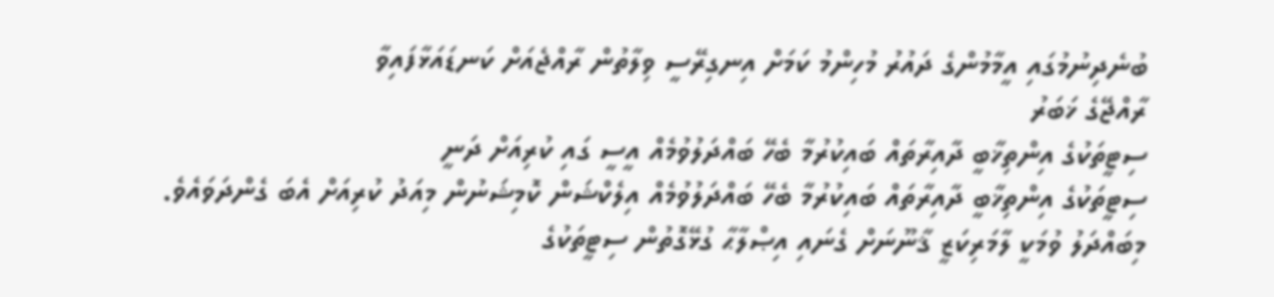ބުނެދިނުމުގައި އީމާމުންގެ ދައުރު މުހިންމު ކަމަށް އިނގިރޭސީ ވިލާތުން ރާއްޖެއަށް ކަނޑައަޅާފައިވާ
ރާއްޖޭގެ ޚަބަރު
ސިޓީތަކުގެ އިންތިޚާބީ ދާއިރާތައް ބައިކުރުމާ ބެހޭ ބައްދަލުވުމެއް އީސީ ގައި ކުރިއަށް ދަނީ
ސިޓީތަކުގެ އިންތިޚާބީ ދާއިރާތައް ބައިކުރުމާ ބެހޭ ބައްދަލުވުމެއް އިލެކްޝަން ކޮމިޝަނުން މިއަދު ކުރިއަށް އެބަ ގެންދަވައެވެ. މިބައްދަލު ވުމަކީ ލާމަރިކަޒީ ޤާނޫނަށް ގެނައި އިޞްލާޙާ ގުޅޭގޮތުން ސިޓީތަކުގެ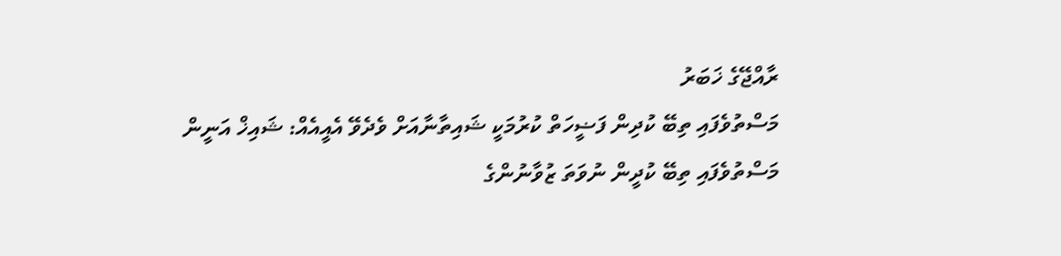ރާއްޖޭގެ ޚަބަރު
މަސްތުވެފައި ތިބޭ ކުދިން ފަޟީހަތް ކުރުމަކީ ޝައިތާނާއަށް ވެދެވޭ އެއީއެއް: ޝައިޚް އަނީން
މަސްތުވެފައި ތިބޭ ކުދީން ނުވަތަ ޒުވާނުންގެ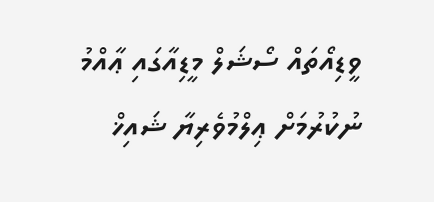ވީޑިއޯތައް ސޯޝަލް މީޑިއާގައި ޢާއްމު ނުކުރުމަށް ޢިލްމުވެރިޔާ ޝައިޚް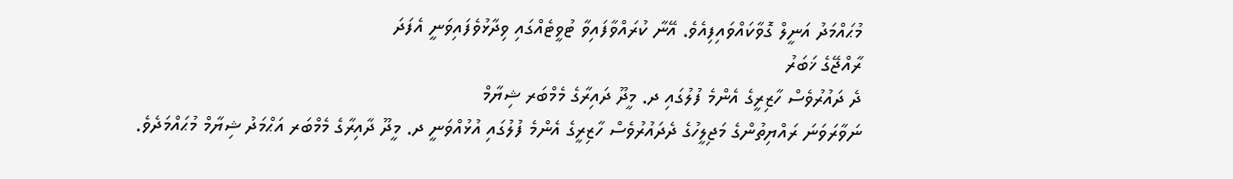މުޙައްމަދު އަނީލް ގޮވާކައްވައިފިއެވެ. އޭނާ ކުރައްވާފައިވާ ޓުވީޓެއްގައި ވިދާޅުވެފައިވަނީ އެފަދަ
ރާއްޖޭގެ ޚަބަރު
ދެ ދައުރުވެސް ހާޒިރީގެ އެންމެ ފުލުގައި ދ. މީދޫ ދައިރާގެ މެމްބަރ ޝިޔާމް
ނަވާރަވަނަ ރައްޔިތުންގެ މަޖިލީހުގެ ދެދައުރުވެސް ހާޒިރީގެ އެންމެ ފުލުގައި އުޅުއްވަނީ ދ. މީދޫ ދާއިރާގެ މެމްބަރ އަޙްމަދު ޝިޔާމް މުޙައްމަދެވެ.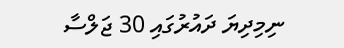ނިމިދިޔަ ދައުރުގައި 30 ޖަލްސާ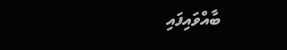ބާއްވައިފައި